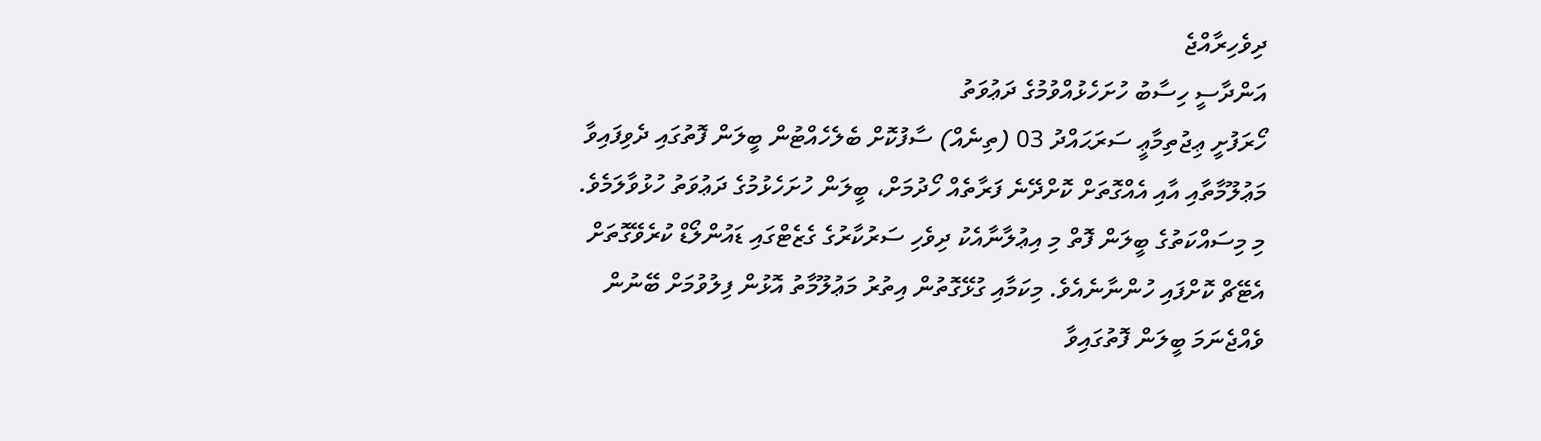ދިވެހިރާއްޖެ
އަންދާސީ ހިސާބު ހުށަހެޅުއްވުމުގެ ދަޢުވަތު
ހޯރަފުށީ ޢިޖުތިމާޢީ ސަރަޙައްދު 03 (ތިނެއް) ސާފުކޮށް ބެލެހެއްޓުން ބީލަން ފޮތުގައި ދެވިފައިވާ މަޢުލޫމާތާއި އާއި އެއްގޮތަށް ކޮށްދޭނެ ފަރާތެއް ހޯދުމަށް، ބީލަން ހުށަހެޅުމުގެ ދަޢުވަތު ހުޅުވާލަމެވެ.
މި މިސައްކަތުގެ ބީލަން ފޮތް މި އިޢުލާނާއެކު ދިވެހި ސަރުކާރުގެ ގެޒެޓްގައި ޑައުންލޯޑް ކުރެވޭގޮތަށް އެޓޭޗް ކޮށްފައި ހުންނާނެއެވެ. މިކަމާއި ގުޅޭގޮތުން އިތުރު މަޢުލޫމާތު އޮޅުން ފިލުވުމަށް ބޭނުން ވެއްޖެނަމަ ބީލަން ފޮތުގައިވާ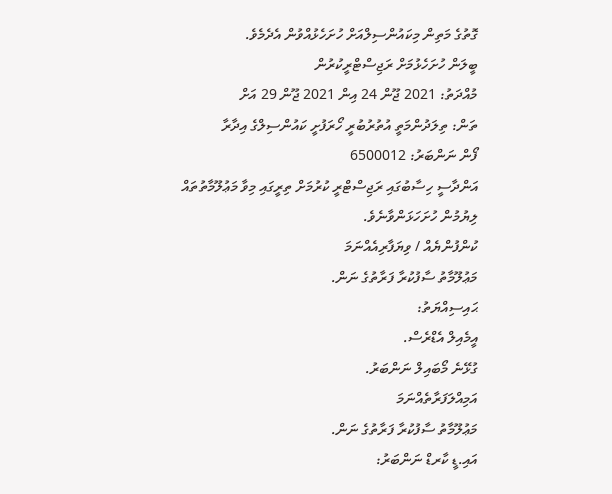ގޮތުގެ މަތިން މިކައުންސިލްއަށް ހުށަހެޅުއްވުން އެދެމެވެ.
ބީލަން ހުށަހެޅުމަށް ރަޖިސްޓްރީކުރުން
މުއްދަތު: 2021 ޖޫން 24 އިން 2021 ޖޫން 29 އަށް
ތަން: ތިލަދުންމަތީ އުތުރުބުރީ ހޯރަފުށީ ކައުންސިލްގެ އިދާރާ
ފޯން ނަންބަރު: 6500012
އަންދާސީ ހިސާބުގައި ރަޖިސްޓްރީ ކުރުމަށް ތިރީގައި މިވާ މަޢުލޫމާތުތައް ލިޔުމުން ހުށަހަޅަންވާނެވެ.
ކުންފުންޔެއް / ވިޔަފާރިއެއްނަމަ
މަޢުލޫމާތު ސާފުކުރާ ފަރާތުގެ ނަން.
ޙައިސިއްޔަތު:
އީމެއިލް އެޑްރެސް.
ގުޅޭނެ މޯބައިލް ނަންބަރު.
އަމިއްލަފަރާތެއްނަމަ
މަޢުލޫމާތު ސާފުކުރާ ފަރާތުގެ ނަން.
އައި.ޑީ ކާރޑް ނަންބަރު: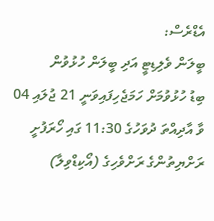އެޑްރެސް:
ބީލަން ވެލިޑިޓީ އަދި ބީލަން ހުޅުވުން
ބިޑު ހުޅުވުމަށް ހަމަޖެހިފައިވަނީ 21 ޖުލައި 04 ވާ އާދިއްތަ ދުވަހުގެ 11:30 ގައި ހޯރަފުށީ ރަށްޔިތުންގެ ރަށްވެހިގެ (އޯކިޑްވިލާ)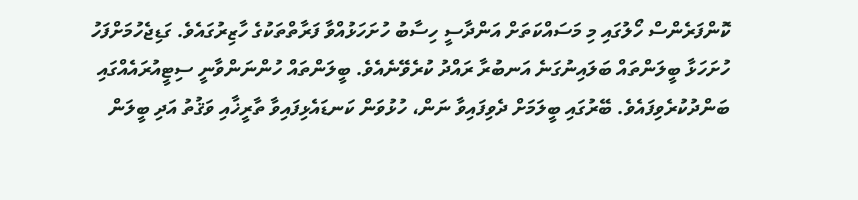ކޮންފަރެންސް ހޯލުގައި މި މަސައްކަތަށް އަންދާސީ ހިސާބު ހުށަހަޅުއްވާ ފަރާތްތަކުގެ ހާޒިރުގައެވެ. ގަޑިޖެހުމަށްފަހު ހުށަހަޅާ ބީލަންތައް ބަލައިނުގަނެ އަނބުރާ ރައްދު ކުރެވޭނެއެވެ. ބީލަންތައް ހުންނަންވާނީ ސިޓީއުރައެއްގައި ބަންދުކުރެވިފައެވެ. ބޭރުގައި ބީލަމަށް ދެވިފައިވާ ނަން، ހުޅުވަން ކަނޑައެޅިފައިވާ ތާރީޚާއި ވަޤުތު އަދި ބީލަން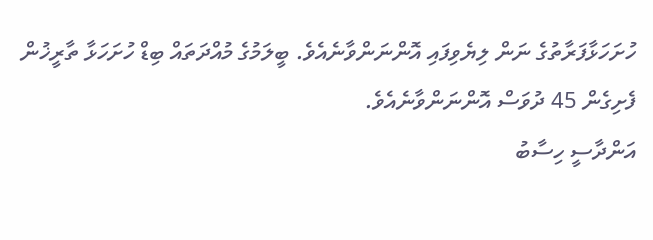ހުށަހަޅާފަރާތުގެ ނަން ލިޔެވިފައި އޮންނަންވާނެއެވެ. ބީލަމުގެ މުއްދަތައް ބިޑް ހުށަހަޅާ ތާރީޚުން ފެށިގެން 45 ދުވަސް އޮންނަންވާނެއެވެ.
އަންދާސީ ހިސާބު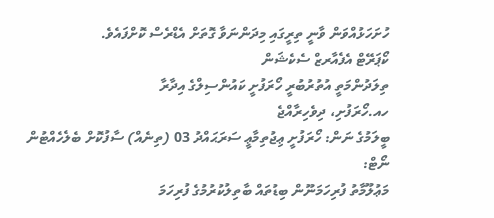ހުށަހަޅުއްވަން ވާނީ ތިރީގައި މިދަންނަވާ ގޮތަށް އެޑްރެސް ކޮށްފައެވެ.
ކޯޕަރޭޓް އެފެއާރޒް ސެކެޝަން
ތިލަދުންމަތީ އުތުރުބުރީ ހޯރަފުށީ ކައުންސިލްގެ އިދާރާ
ހއ.ހޯރަފުށި، ދިވެހިރާއްޖެ
ބީލަމުގެ ނަން: ހޯރަފުށީ ޢިޖުތިމާޢީ ސަރަޙައްދު 03 (ތިނެއް) ސާފުކޮށް ބެލެހެއްޓުން
ނޯޓް:
މަޢުލޫމާތު ފުރިހަމަނޫން ބިޑުތައް ބާތިލުކުރުމުގެ ފުރިހަމަ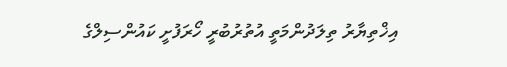އިޚްތިޔާރު ތިލަދުންމަތީ އުތުރުބުރީ ހޯރަފުށީ ކައުންސިލްގެ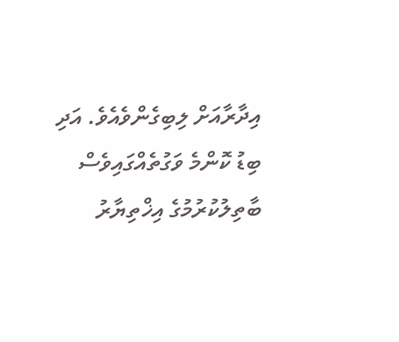އިދާރާއަށް ލިބިގެންވެއެވެ. އަދި ބިޑު ކޮންމެ ވަގުތެއްގައިވެސް ބާތިލުކުރުމުގެ އިޚްތިޔާރު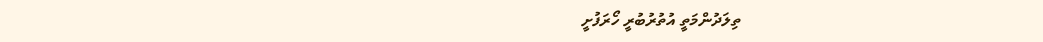ތިލަދުންމަތީ އުތުރުބުރީ ހޯރަފުށީ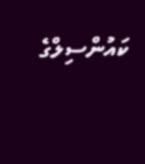ކައުންސިލްގެ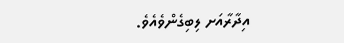އިދާރާއަށ ލިބިގެންވެއެވެ.